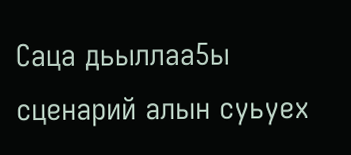Саца дьыллаа5ы сценарий алын суьуех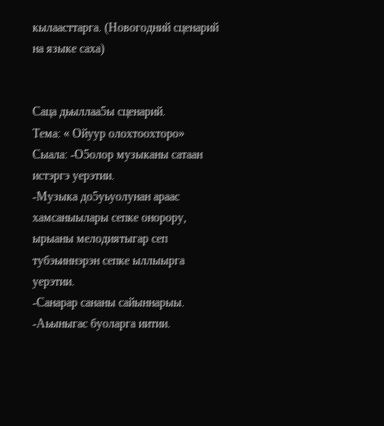кылаасттарга. (Новогодний сценарий на языке саха)


Саца дьыллаа5ы сценарий.
Тема: « Ойуур олохтоохторо»
Сыала: -О5олор музыканы сатаан истэргэ уерэтии.
-Музыка до5уьуолунан араас хамсаныылары сепке онорору, ырыаны мелодиятыгар сеп тубэьиннэрэн сепке ыллыырга уерэтии.
-Санарар сананы сайыннарыы.
-Аьыныгас буоларга иитии.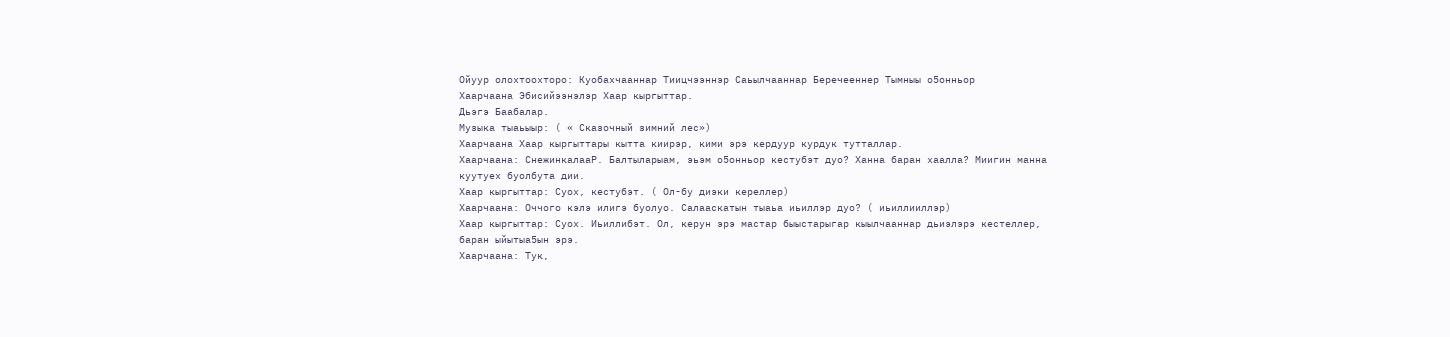Ойуур олохтоохторо: Куобахчааннар Тиицчээннэр Саьылчааннар Беречееннер Тымныы о5онньор
Хаарчаана Эбисийээнэлэр Хаар кыргыттар.
Дьэгэ Баабалар.
Музыка тыаьыыр: ( « Сказочный зимний лес»)
Хаарчаана Хаар кыргыттары кытта киирэр, кими эрэ кердуур курдук тутталлар.
Хаарчаана: СнежинкалааР. Балтыларыам, эьэм о5онньор кестубэт дуо? Ханна баран хаалла? Миигин манна куутуех буолбута дии.
Хаар кыргыттар: Суох, кестубэт. ( Ол-бу диэки кереллер)
Хаарчаана: Оччого кэлэ илигэ буолуо. Салааскатын тыаьа иьиллэр дуо? ( иьиллииллэр)
Хаар кыргыттар: Суох. Иьиллибэт. Ол, керун эрэ мастар быыстарыгар кыылчааннар дьиэлэрэ кестеллер, баран ыйытыа5ын эрэ.
Хаарчаана: Тук,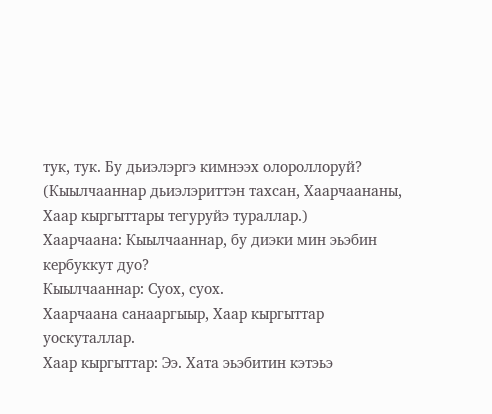тук, тук. Бу дьиэлэргэ кимнээх олороллоруй?
(Кыылчааннар дьиэлэриттэн тахсан, Хаарчаананы, Хаар кыргыттары тегуруйэ тураллар.)
Хаарчаана: Кыылчааннар, бу диэки мин эьэбин кербуккут дуо?
Кыылчааннар: Суох, суох.
Хаарчаана санааргыыр, Хаар кыргыттар уоскуталлар.
Хаар кыргыттар: Ээ. Хата эьэбитин кэтэьэ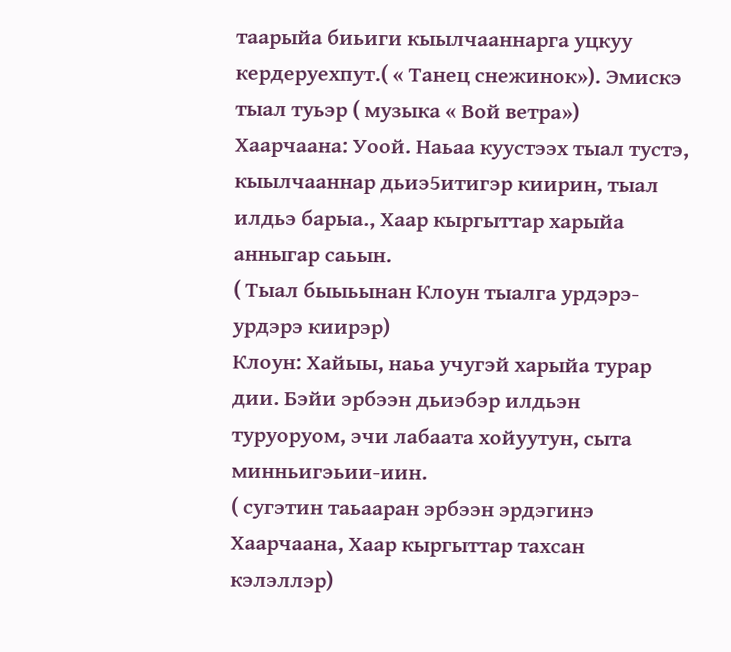таарыйа биьиги кыылчааннарга уцкуу кердеруехпут.( « Танец снежинок»). Эмискэ тыал туьэр ( музыка « Вой ветра»)
Хаарчаана: Уоой. Наьаа куустээх тыал тустэ, кыылчааннар дьиэ5итигэр киирин, тыал илдьэ барыа., Хаар кыргыттар харыйа анныгар саьын.
( Тыал быыьынан Клоун тыалга урдэрэ-урдэрэ киирэр)
Клоун: Хайыы, наьа учугэй харыйа турар дии. Бэйи эрбээн дьиэбэр илдьэн туруоруом, эчи лабаата хойуутун, сыта минньигэьии-иин.
( сугэтин таьааран эрбээн эрдэгинэ Хаарчаана, Хаар кыргыттар тахсан кэлэллэр)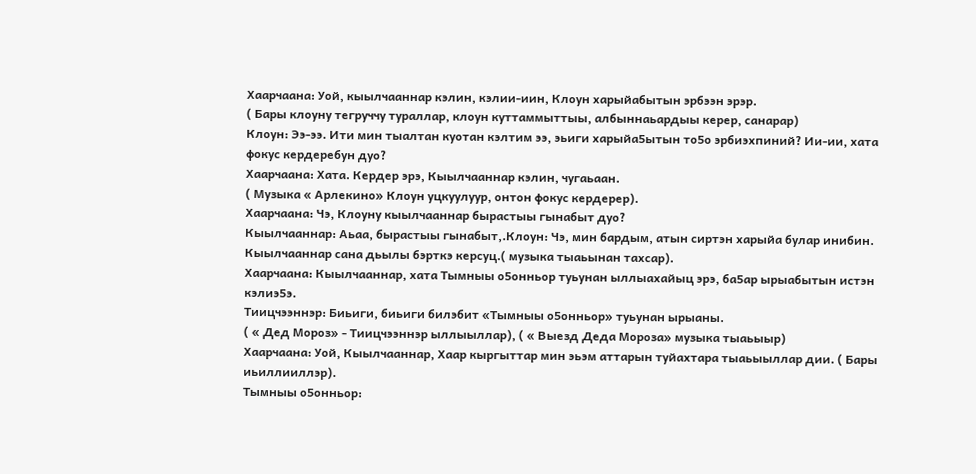Хаарчаана: Уой, кыылчааннар кэлин, кэлии-иин, Клоун харыйабытын эрбээн эрэр.
( Бары клоуну тегруччу тураллар, клоун куттаммыттыы, албыннаьардыы керер, санарар)
Клоун: Ээ-ээ. Ити мин тыалтан куотан кэлтим ээ, эьиги харыйа5ытын то5о эрбиэхпиний? Ии-ии, хата фокус кердеребун дуо?
Хаарчаана: Хата. Кердер эрэ, Кыылчааннар кэлин, чугаьаан.
( Музыка « Арлекино» Клоун уцкуулуур, онтон фокус кердерер).
Хаарчаана: Чэ, Клоуну кыылчааннар бырастыы гынабыт дуо?
Кыылчааннар: Аьаа, бырастыы гынабыт,.Клоун: Чэ, мин бардым, атын сиртэн харыйа булар инибин. Кыылчааннар сана дьылы бэрткэ керсуц.( музыка тыаьынан тахсар).
Хаарчаана: Кыылчааннар, хата Тымныы о5онньор туьунан ыллыахайыц эрэ, ба5ар ырыабытын истэн кэлиэ5э.
Тиицчээннэр: Биьиги, биьиги билэбит «Тымныы о5онньор» туьунан ырыаны.
( « Дед Мороз» - Тиицчээннэр ыллыыллар), ( « Выезд Деда Мороза» музыка тыаьыыр)
Хаарчаана: Уой, Кыылчааннар, Хаар кыргыттар мин эьэм аттарын туйахтара тыаьыыллар дии. ( Бары иьиллииллэр).
Тымныы о5онньор: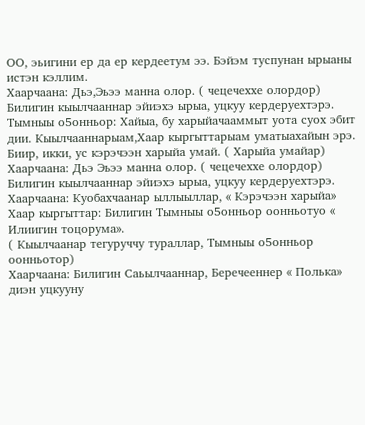ОО, эьигини ер да ер кердеетум ээ. Бэйэм туспунан ырыаны истэн кэллим.
Хаарчаана: Дьэ,Эьээ манна олор. ( чецечеххе олордор) Билигин кыылчааннар эйиэхэ ырыа, уцкуу кердеруехтэрэ.
Тымныы о5онньор: Хайыа, бу харыйачааммыт уота суох эбит дии. Кыылчааннарыам,Хаар кыргыттарыам уматыахайын эрэ. Биир, икки, ус кэрэчээн харыйа умай. ( Харыйа умайар)
Хаарчаана: Дьэ Эьээ манна олор. ( чецечеххе олордор) Билигин кыылчааннар эйиэхэ ырыа, уцкуу кердеруехтэрэ.
Хаарчаана: Куобахчаанар ыллыыллар, « Кэрэчээн харыйа»
Хаар кыргыттар: Билигин Тымныы о5онньор оонньотуо « Илиигин тоцорума».
( Кыылчаанар тегуруччу тураллар, Тымныы о5онньор оонньотор)
Хаарчаана: Билигин Саьылчааннар, Беречееннер « Полька» диэн уцкууну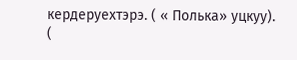кердеруехтэрэ. ( « Полька» уцкуу).
(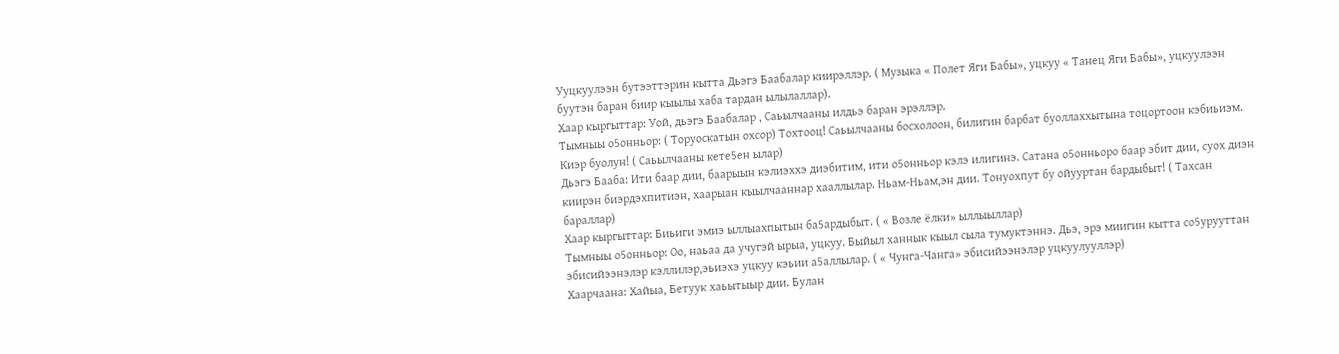Ууцкуулээн бутээттэрин кытта Дьэгэ Баабалар киирэллэр. ( Музыка « Полет Яги Бабы», уцкуу « Танец Яги Бабы», уцкуулээн буутэн баран биир кыылы хаба тардан ылылаллар).
Хаар кыргыттар: Уой, дьэгэ Баабалар , Саьылчааны илдьэ баран эрэллэр.
Тымныы о5онньор: ( Торуоскатын охсор) Тохтооц! Саьылчааны босхолоон, билигин барбат буоллаххытына тоцортоон кэбиьиэм. Киэр буолун! ( Саьылчааны кете5ен ылар)
Дьэгэ Бааба: Ити баар дии, баарыын кэлиэххэ диэбитим, ити о5онньор кэлэ илигинэ. Сатана о5онньоро баар эбит дии, суох диэн киирэн биэрдэхпитиэн, хаарыан кыылчааннар хааллылар. Ньам-Ньам,эн дии. Тонуохпут бу ойууртан бардыбыт! ( Тахсан бараллар)
Хаар кыргыттар: Биьиги эмиэ ыллыахпытын ба5ардыбыт. ( « Возле ёлки» ыллыыллар)
Тымныы о5онньор: Оо, наьаа да учугэй ырыа, уцкуу. Быйыл ханнык кыыл сыла тумуктэннэ. Дьэ, эрэ миигин кытта со5урууттан эбисийээнэлэр кэллилэр,эьиэхэ уцкуу кэьии а5аллылар. ( « Чунга-Чанга» эбисийээнэлэр уцкуулууллэр)
Хаарчаана: Хайыа, Бетуук хаьытыыр дии. Булан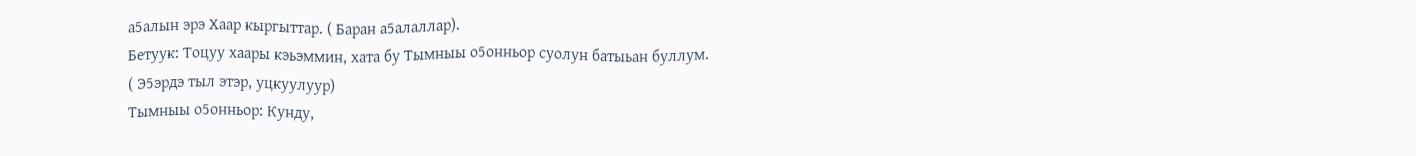а5алын эрэ Хаар кыргыттар. ( Баран а5алаллар).
Бетуук: Тоцуу хаары кэьэммин, хата бу Тымныы о5онньор суолун батыьан буллум.
( Э5эрдэ тыл этэр, уцкуулуур)
Тымныы о5онньор: Кунду,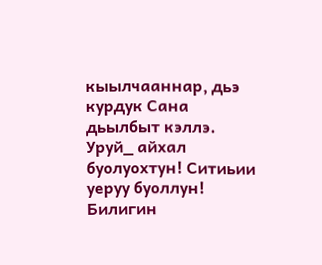кыылчааннар, дьэ курдук Сана дьылбыт кэллэ. Уруй_ айхал буолуохтун! Ситиьии уеруу буоллун! Билигин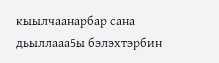кыылчаанарбар сана дьыллааа5ы бэлэхтэрбин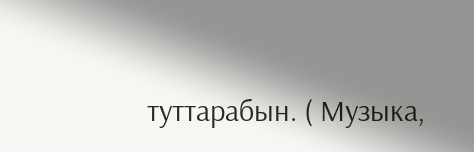туттарабын. ( Музыка,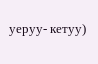уеруу- кетуу)